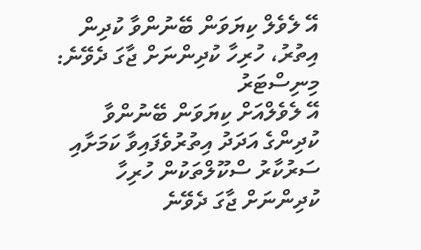އޭ ލެވެލް ކިޔަވަން ބޭނުންވާ ކުދިން އިތުރު، ހުރިހާ ކުދިންނަށް ޖާގަ ދެވޭނެ: މިނިސްޓަރު
އޭ ލެވެލްއަށް ކިޔަވަން ބޭނުންވާ ކުދިންގެ އަދަދު އިތުރުވެފައިވާ ކަމަށާއި ސަރުކާރު ސްކޫލްތަކުން ހުރިހާ ކުދިންނަށް ޖާގަ ދެވޭނެ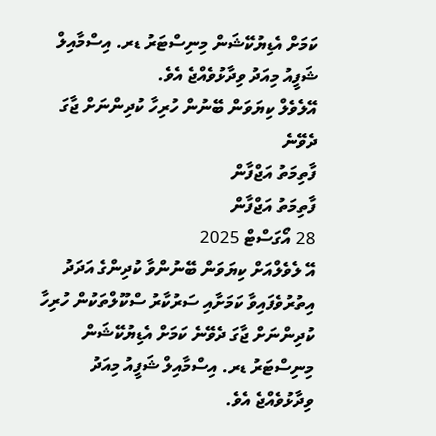ކަމަށް އެޑިޔުކޭޝަން މިނިސްޓަރު ޑރ. އިސްމާއިލް ޝަފީއު މިއަދު ވިދާޅުވެއްޖެ އެވެ.
އޭލެވެލް ކިޔަވަން ބޭނުން ހުރިހާ ކުދިންނަށް ޖާގަ ދެވޭނެ
ފާތިމަތު އަޖްފާން
ފާތިމަތު އަޖްފާން
28 އޯގަސްޓް 2025
އޭ ލެވެލްއަށް ކިޔަވަން ބޭނުންވާ ކުދިންގެ އަދަދު އިތުރުވެފައިވާ ކަމަށާއި ސަރުކާރު ސްކޫލްތަކުން ހުރިހާ ކުދިންނަށް ޖާގަ ދެވޭނެ ކަމަށް އެޑިޔުކޭޝަން މިނިސްޓަރު ޑރ. އިސްމާއިލް ޝަފީއު މިއަދު ވިދާޅުވެއްޖެ އެވެ.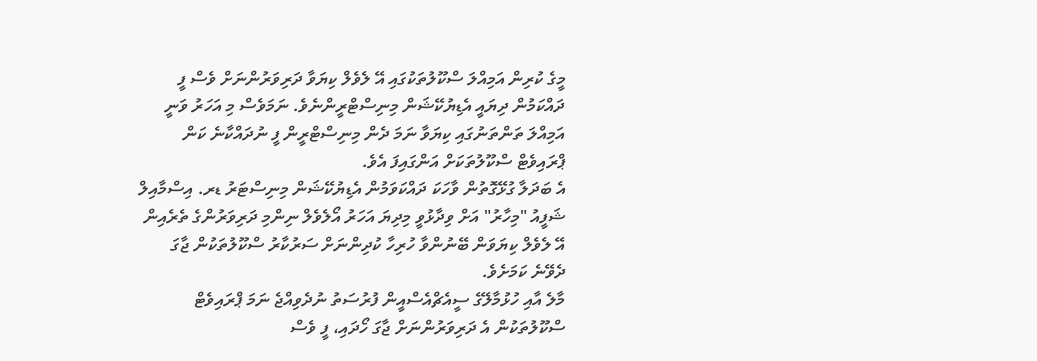މީގެ ކުރިން އަމިއްލަ ސްކޫލުތަކުގައި އޭ ލެވެލް ކިޔަވާ ދަރިވަރުންނަށް ވެސް ފީ ދައްކަމުން ދިޔައީ އެޑިޔުކޭޝަން މިނިސްޓްރީންނެވެ. ނަމަވެސް މި އަހަރު ވަނީ އަމިއްލަ ތަންތަނުގައި ކިޔަވާ ނަމަ ދެން މިނިސްޓްރީން ފީ ނުދައްކާނެ ކަން ޕްރައިވެޓް ސްކޫލުތަކަށް އަންގައިފަ އެވެ.
އެ ބަދަލާ ގުޅޭގޮތުން ވާހަކަ ދައްކަވަމުން އެޑިޔުކޭޝަން މިނިސްޓަރު ޑރ. އިސްމާއިލް ޝަފީއު "މިހާރު" އަށް ވިދާޅުވީ މިދިޔަ އަހަރު އޯލެވެލް ނިންމި ދަރިވަރުންގެ ތެރެއިން އޭ ލެވެލް ކިޔަވަން ބޭނުންވާ ހުރިހާ ކުދިންނަށް ސަރުކާރު ސްކޫލުތަކުން ޖާގަ ދެވޭނެ ކަމަށެވެ.
މާލެ އާއި ހުޅުމާލޭގެ ސީއެޗްއެސްއީން ފުރުސަތު ނުދެވިއްޖެ ނަމަ ޕްރައިވެޓް ސްކޫލުތަކުން އެ ދަރިވަރުންނަށް ޖާގަ ހޯދައި، ފީ ވެސް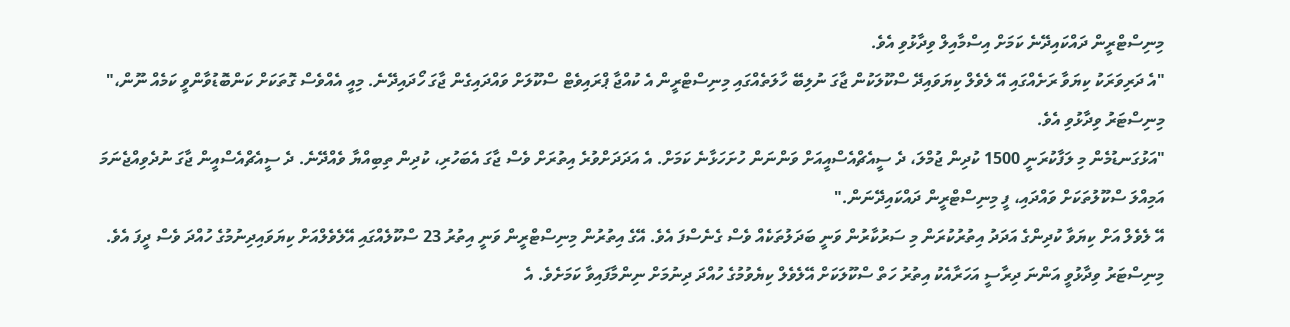މިނިސްޓްރީން ދައްކައިދޭނެ ކަމަށް އިސްމާއިލް ވިދާޅުވި އެވެ.
"އެ ދަރިވަރަކު ކިޔަވާ ރަށެއްގައި އޭ ލެވެލް ކިޔަވައިދޭ ސްކޫލަކުން ޖާގަ ނުލިބޭ ހާލަތެއްގައި މިނިސްޓްރީން އެ ކުއްޖާ ޕްރައިވެޓް ސްކޫލަށް ވައްދައިގެން ޖާގަ ހޯދައިދޭނެ. މިއީ އެއްވެސް ގޮތަކަށް ކަންބޮޑުވާންވީ ކަމެއް ނޫން،" މިނިސްޓަރު ވިދާޅުވި އެވެ.
"އަޅުގަނޑުމެން މި ލަފާކުރަނީ 1500 ކުދިން ޖުމްލަ، ދެ ސީއެޗްއެސްއީއަށް ވަންނަން ހުށަހަޅާނެ ކަމަށް. އެ އަދަދަށްވުރެ އިތުރަށް ވެސް ޖާގަ އެބަހުރި، ކުދިން ތިބިއްޔާ ވެއްދޭނެ. ދެ ސީއެޗްއެސްއީން ޖާގަ ނުދެވިއްޖެނަމަ އަމިއްލަ ސްކޫލުތަކަށް ވައްދައި، ފީ މިނިސްޓްރީން ދައްކައިދޭނަން."
އޭ ލެވެލް އަށް ކިޔަވާ ކުދިންގެ އަދަދު އިތުރުކުރަން މި ސަރުކާރުން ވަނީ ބަދަލުތަކެއް ވެސް ގެނެސްފަ އެވެ. އޭގެ އިތުރުން މިނިސްޓްރީން ވަނީ އިތުރު 23 ސްކޫލެއްގައި އޭލެވެލްއަށް ކިޔަވައިދިނުމުގެ ހުއްދަ ވެސް ދީފަ އެވެ.
މިނިސްޓަރު ވިދާޅުވީ އަންނަ ދިރާސީ އަހަރާއެކު އިތުރު ހަތް ސްކޫލަކަށް އޭލެވެލް ކިޔެވުމުގެ ހުއްދަ ދިނުމަށް ނިންމާފައިވާ ކަމަށެވެ. އެ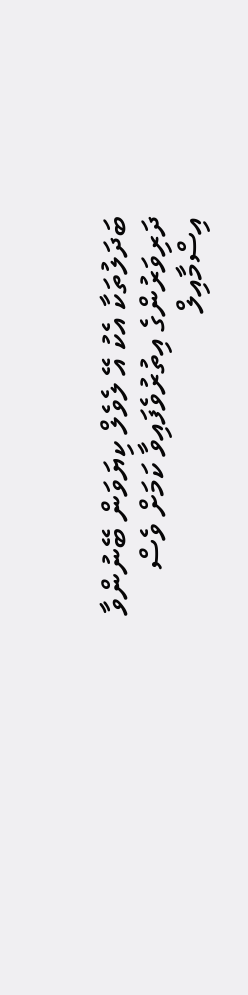ބަދަލުތަކާ އެކު އޭ ލެވެލް ކިޔަވަން ބޭނުންވާ ދަރިވަރުންގެ އިތުރުވެފައިވާ ކަމަށް ވެސް އިސްމާއިލް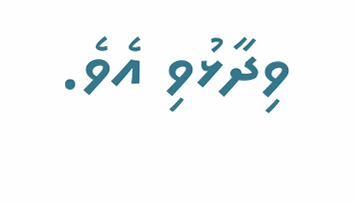ވިދާޅުވި އެވެ.